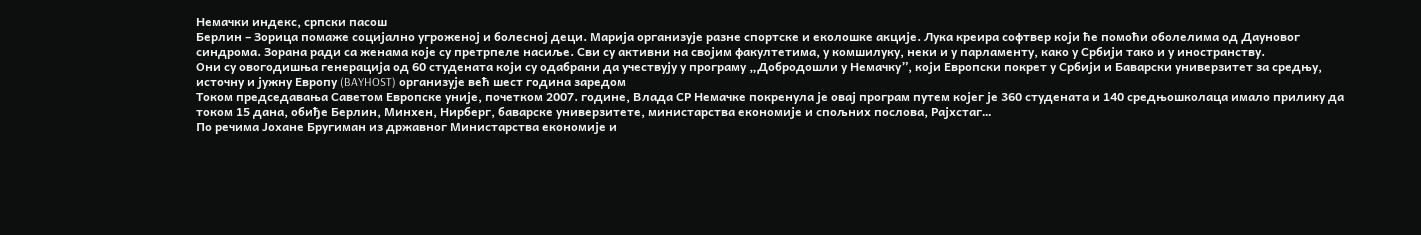Немачки индекс, српски пасош
Берлин – Зорица помаже социјално угроженој и болесној деци. Марија организује разне спортске и еколошке акције. Лука креира софтвер који ће помоћи оболелима од Дауновог синдрома. Зорана ради са женама које су претрпеле насиље. Сви су активни на својим факултетима, у комшилуку, неки и у парламенту, како у Србији тако и у иностранству.
Они су овогодишња генерација од 60 студената који су одабрани да учествују у програму „Добродошли у Немачку”, који Европски покрет у Србији и Баварски универзитет за средњу, источну и јужну Европу (BAYHOST) организује већ шест година заредом
Током председавања Саветом Европске уније, почетком 2007. године, Влада СР Немачке покренула је овај програм путем којег је 360 студената и 140 средњошколаца имало прилику да током 15 дана, обиђе Берлин, Минхен, Нирберг, баварске универзитете, министарства економије и спољних послова, Рајхстаг…
По речима Јохане Бругиман из државног Министарства економије и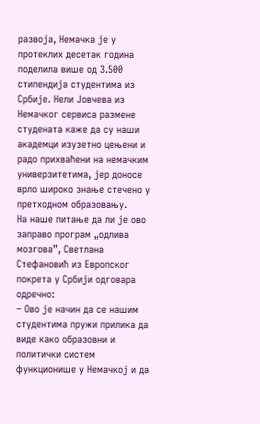развоја, Немачка је у протеклих десетак година поделила више од 3.500 стипендија студентима из Србије. Нели Јовчева из Немачког сервиса размене студената каже да су наши академци изузетно цењени и радо прихваћени на немачким универзитетима, јер доносе врло широко знање стечено у претходном образовању.
На наше питање да ли је ово заправо програм „одлива мозгова”, Светлана Стефановић из Европског покрета у Србији одговара одречно:
– Ово је начин да се нашим студентима пружи прилика да виде како образовни и политички систем функционише у Немачкој и да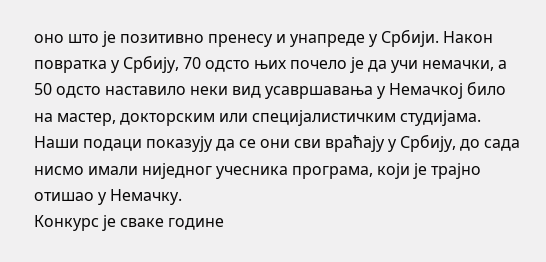оно што је позитивно пренесу и унапреде у Србији. Након повратка у Србију, 70 одсто њих почело је да учи немачки, а 50 одсто наставило неки вид усавршавања у Немачкој било на мастер, докторским или специјалистичким студијама. Наши подаци показују да се они сви враћају у Србију, до сада нисмо имали ниједног учесника програма, који је трајно отишао у Немачку.
Конкурс је сваке године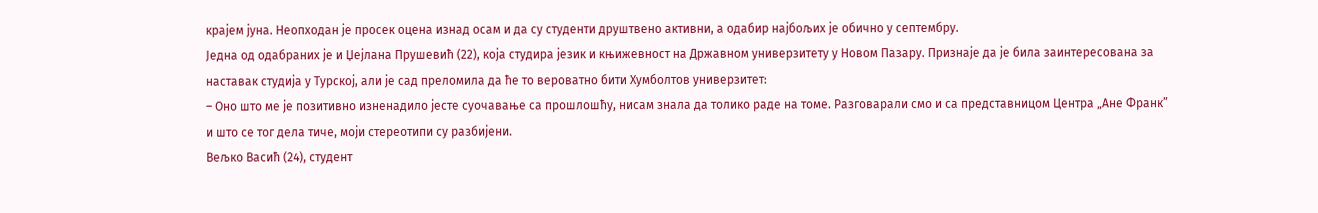крајем јуна. Неопходан је просек оцена изнад осам и да су студенти друштвено активни, а одабир најбољих је обично у септембру.
Једна од одабраних је и Џејлана Прушевић (22), која студира језик и књижевност на Државном универзитету у Новом Пазару. Признаје да је била заинтересована за наставак студија у Турској, али је сад преломила да ће то вероватно бити Хумболтов универзитет:
– Оно што ме је позитивно изненадило јесте суочавање са прошлошћу, нисам знала да толико раде на томе. Разговарали смо и са представницом Центра „Ане Франк” и што се тог дела тиче, моји стереотипи су разбијени.
Вељко Васић (24), студент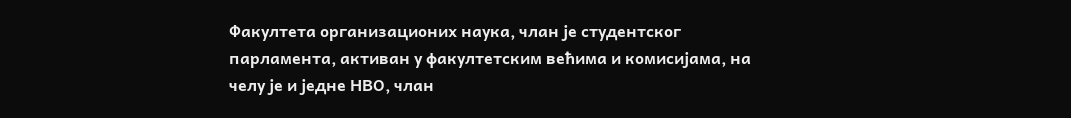Факултета организационих наука, члан је студентског парламента, активан у факултетским већима и комисијама, на челу је и једне НВО, члан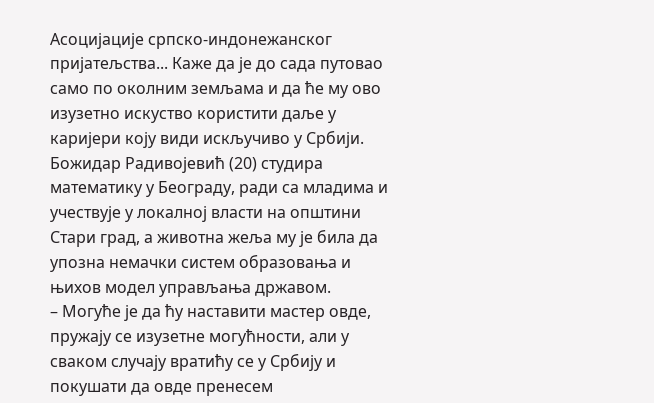Асоцијације српско-индонежанског пријатељства... Каже да је до сада путовао само по околним земљама и да ће му ово изузетно искуство користити даље у каријери коју види искључиво у Србији.
Божидар Радивојевић (20) студира математику у Београду, ради са младима и учествује у локалној власти на општини Стари град, а животна жеља му је била да упозна немачки систем образовања и њихов модел управљања државом.
– Могуће је да ћу наставити мастер овде, пружају се изузетне могућности, али у сваком случају вратићу се у Србију и покушати да овде пренесем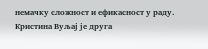немачку сложност и ефикасност у раду.
Кристина Вуљај је друга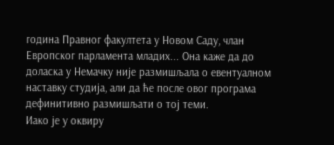година Правног факултета у Новом Саду, члан Европског парламента младих... Она каже да до доласка у Немачку није размишљала о евентуалном наставку студија, али да ће после овог програма дефинитивно размишљати о тој теми.
Иако је у оквиру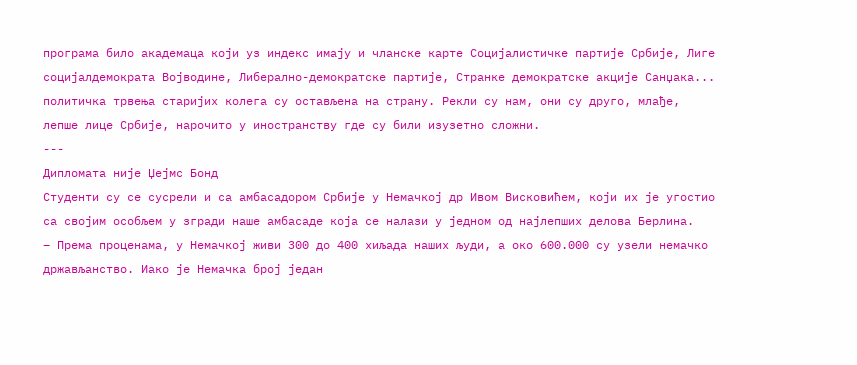програма било академаца који уз индекс имају и чланске карте Социјалистичке партије Србије, Лиге социјалдемократа Војводине, Либерално-демократске партије, Странке демократске акције Санџака... политичка трвења старијих колега су остављена на страну. Рекли су нам, они су друго, млађе, лепше лице Србије, нарочито у иностранству где су били изузетно сложни.
---
Дипломата није Џејмс Бонд
Студенти су се сусрели и са амбасадором Србије у Немачкој др Ивом Висковићем, који их је угостио са својим особљем у згради наше амбасаде која се налази у једном од најлепших делова Берлина.
– Према проценама, у Немачкој живи 300 до 400 хиљада наших људи, а око 600.000 су узели немачко држављанство. Иако је Немачка број један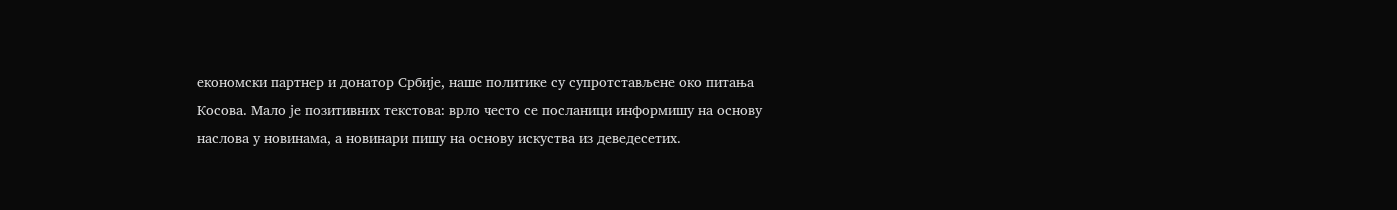економски партнер и донатор Србије, наше политике су супротстављене око питања Косова. Мало је позитивних текстова: врло често се посланици информишу на основу наслова у новинама, а новинари пишу на основу искуства из деведесетих.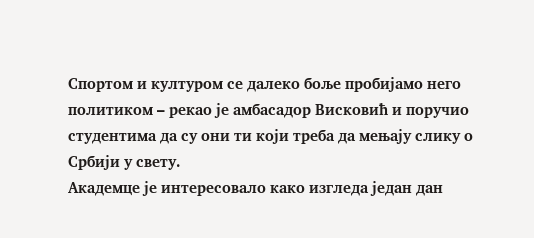Спортом и културом се далеко боље пробијамо него политиком – рекао је амбасадор Висковић и поручио студентима да су они ти који треба да мењају слику о Србији у свету.
Академце је интересовало како изгледа један дан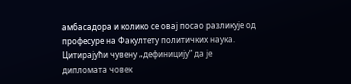амбасадора и колико се овај посао разликује од професуре на Факултету политичких наука. Цитирајући чувену „дефиницију” да је дипломата човек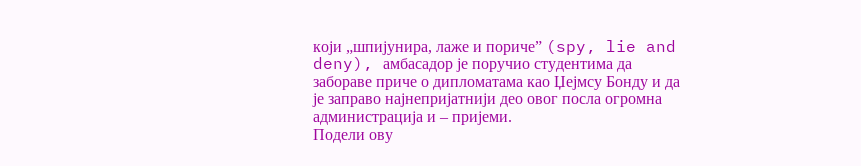који „шпијунира, лаже и пориче” (spy, lie and deny), амбасадор је поручио студентима да забораве приче о дипломатама као Џејмсу Бонду и да је заправо најнепријатнији део овог посла огромна администрација и – пријеми.
Подели ову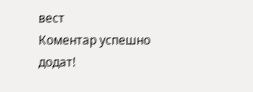вест
Комeнтар успeшно додат!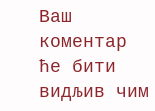Ваш комeнтар ћe бити видљив чим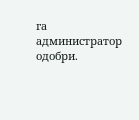га администратор одобри.